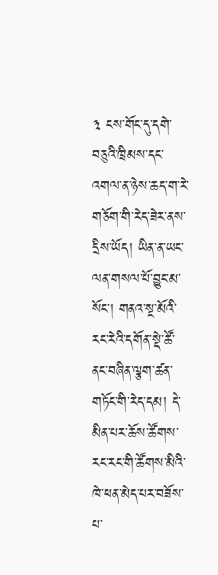༣ ངས་གོང་དུ་དགེ་བཅུའི་ཁྲིམས་དང་འགལ་ན་ཉེས་ཆད་ག་རེ་གཅོག་གི་རེད་ཟེར་ནས་དྲིས་ཡོད། ཡིན་ན་ཡང་ལན་གསལ་པོ་བྱུང་མ་སོང་། གནའ་སྔ་མོའི་རང་རེའི་དགོན་སྡེ་ཚོ་ནང་བཞིན་ལྕག་ཚན་གཏོང་གི་རེད་དམ། དེ་མིན་པར་ཆོས་ཚོགས་རང་རང་གི་ཚོགས་མིའི་ཁེ་ཕན་མེད་པར་བཟོས་པ་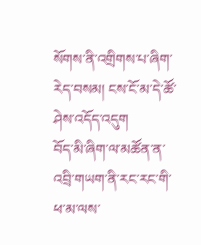སོགས་ནི་འགྲིགས་པ་ཞིག་རེད་བསམ། ངས་ངོ་མ་དེ་ཚོ་ཤེས་འདོད་འདུག
བོད་མི་ཞིག་ལ་མཚོན་ན་འབྲི་གཡག་ནི་རང་རང་གི་ཕ་མ་ལས་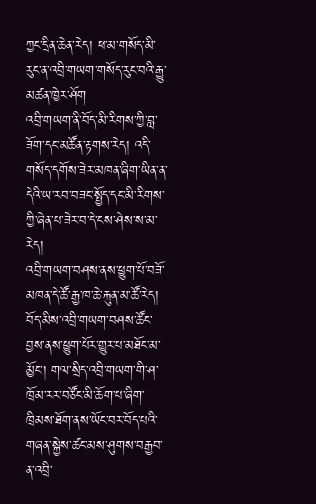ཀྱང་དྲིན་ཆེན་རེད། ཕ་མ་གསོད་མི་རུང་ན་འབྲི་གཡག་གསོད་རུང་བའི་རྒྱུ་མཚན་ཁྱེར་ཤོག
འབྲི་གཡག་ནི་བོད་མི་རིགས་ཀྱི་བླ་ཟོག་དང་མཚོན་རྟགས་རེད། འདི་གསོད་དགོས་ཟེར་མཁན་ཞིག་ཡིན་ན་དེའི་ཡ་རབ་བཟང་སྤྱོད་དང་མི་རིགས་ཀྱི་ཞེན་པ་ཟེར་བ་དེ་ངས་ཤེས་ས་མ་རེད།
འབྲི་གཡག་བཤས་ནས་ཕྱུག་པོ་བཟོ་མཁན་དེ་ཚོ་རྒྱ་ཁ་ཆེ་རྐུན་མ་ཚོ་རེད། བོད་མིས་འབྲི་གཡག་བཤས་ཚོང་བྱས་ནས་ཕྱུག་པོར་གྱུར་པ་མཐོང་མ་མྱོང་། གལ་སྲིད་འབྲི་གཡག་གི་ཤ་ཁྲོམ་རར་བཙོང་མི་ཆོག་པ་ཞིག་ཁྲིམས་ཐོག་ནས་ཡོང་བར་བོད་པའི་གཞན་སྐྱེས་ཚང་མས་ཤུགས་བརྒྱབ་ན་འབྲི་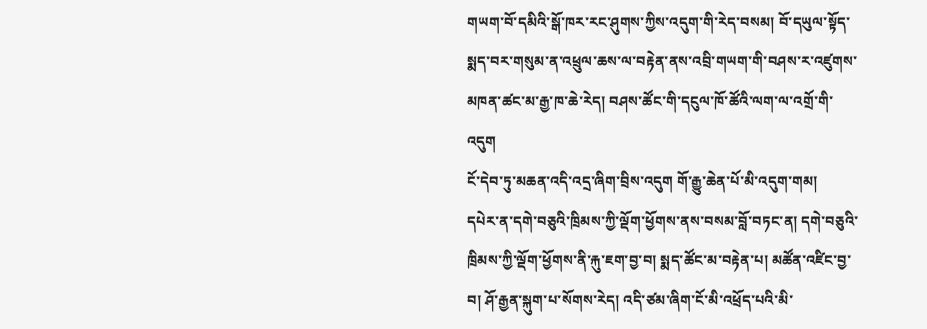གཡག་བོ་དམིའི་སྒོ་ཁར་རང་ཤུགས་ཀྱིས་འདུག་གི་རེད་བསམ། བོ་དཡུལ་སྟོད་སྨད་བར་གསུམ་ན་འཕྲུལ་ཆས་ལ་བརྟེན་ནས་འབྲི་གཡག་གི་བཤས་ར་འཛུགས་མཁན་ཚང་མ་རྒྱ་ཁ་ཆེ་རེད། བཤས་ཚོང་གི་དངུལ་ཁོ་ཚོའི་ལག་ལ་འགྲོ་གི་འདུག
ངོ་དེབ་ཏུ་མཆན་འདི་འདྲ་ཞིག་བྲིས་འདུག གོ་རྒྱུ་ཆེན་པོ་མི་འདུག་གམ།
དཔེར་ན་དགེ་བཅུའི་ཁྲིམས་ཀྱི་ལྡོག་ཕྱོགས་ནས་བསམ་བློ་བཏང་ན། དགེ་བཅུའི་ཁྲིམས་ཀྱི་ལྡོག་ཕྱོགས་ནི་རྐུ་ཇག་བྱ་བ། སྨད་ཚོང་མ་བརྟེན་པ། མཚོན་འཛིང་བྱ་བ། ཤོ་རྒྱན་སྐུག་པ་སོགས་རེད། འདི་ཙམ་ཞིག་ངོ་མི་འཕྲོད་པའི་མི་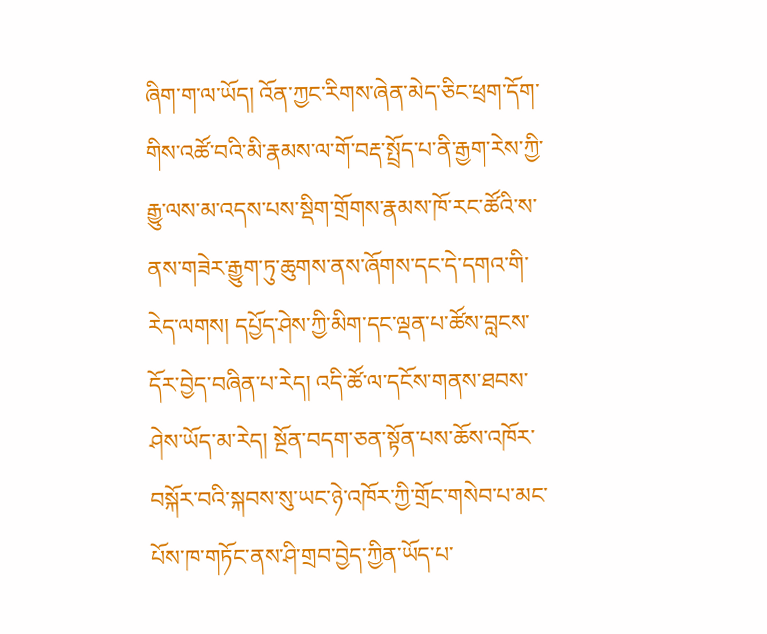ཞིག་ག་ལ་ཡོད། འོན་ཀྱང་རིགས་ཞེན་མེད་ཅིང་ཕྲག་དོག་གིས་འཚོ་བའི་མི་རྣམས་ལ་གོ་བརྡ་སྤྲོད་པ་ནི་རྒྱག་རེས་ཀྱི་རྒྱུ་ལས་མ་འདས་པས་སྡིག་གྲོགས་རྣམས་ཁོ་རང་ཚོའི་ས་ནས་གཟེར་རྒྱུག་ཏུ་ཆུགས་ནས་ཞོགས་དང་དེ་དགའ་གི་རེད་ལགས། དཔྱོད་ཤེས་ཀྱི་མིག་དང་ལྡན་པ་ཚོས་བླངས་དོར་བྱེད་བཞིན་པ་རེད། འདི་ཚོ་ལ་དངོས་གནས་ཐབས་ཤེས་ཡོད་མ་རེད། སྔོན་བདག་ཅན་སྟོན་པས་ཆོས་འཁོར་བསྐོར་བའི་སྐབས་སུ་ཡང་ཉེ་འཁོར་ཀྱི་གྲོང་གསེབ་པ་མང་པོས་ཁ་གཏོང་ནས་ཤི་གྲབ་བྱེད་ཀྱིན་ཡོད་པ་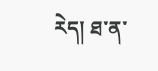རེད། ཐ་ན་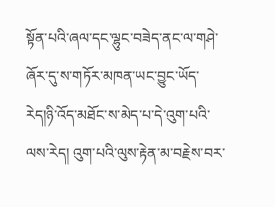སྟོན་པའི་ཞལ་དང་ལྷུང་བཟེད་ནང་ལ་གཤེ་ཞོར་དུ་ས་གཏོར་མཁན་ཡང་བྱུང་ཡོད་རེད།ཉི་འོད་མཐོང་ས་མེད་པ་དེ་འུག་པའི་ལས་རེད། འུག་པའི་ལུས་རྟེན་མ་བརྗེས་བར་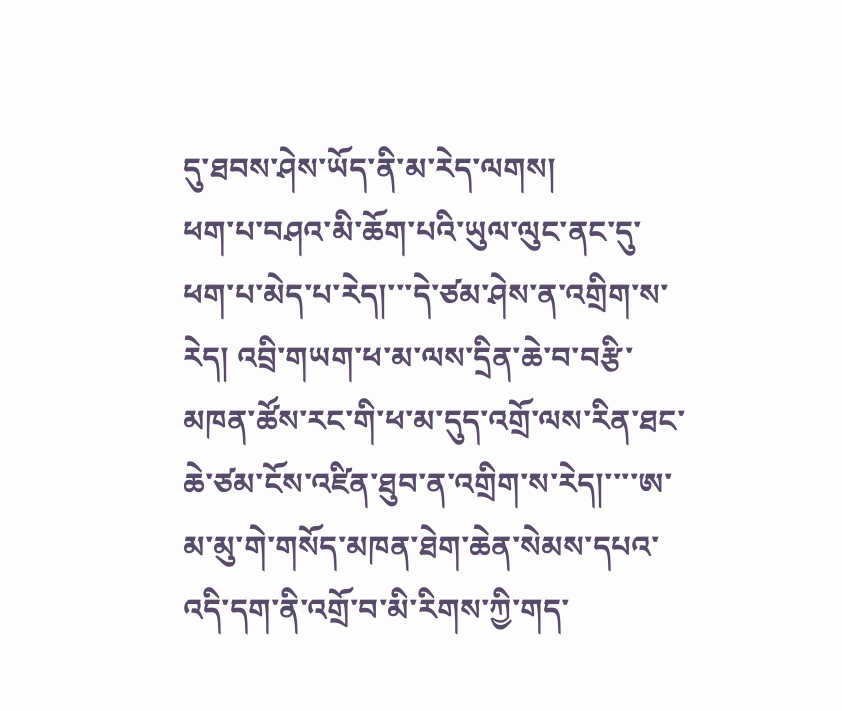དུ་ཐབས་ཤེས་ཡོད་ནི་མ་རེད་ལགས།
ཕག་པ་བཤའ་མི་ཆོག་པའི་ཡུལ་ལུང་ནང་དུ་ཕག་པ་མེད་པ་རེད།་་་དེ་ཙམ་ཤེས་ན་འགྲིག་ས་རེད། འབྲི་གཡག་ཕ་མ་ལས་དྲིན་ཆེ་བ་བརྩི་མཁན་ཚོས་རང་གི་ཕ་མ་དུད་འགྲོ་ལས་རིན་ཐང་ཆེ་ཙམ་ངོས་འཛིན་ཐུབ་ན་འགྲིག་ས་རེད།་་་་ཨ་མ་མུ་གེ་གསོད་མཁན་ཐེག་ཆེན་སེམས་དཔའ་འདི་དག་ནི་འགྲོ་བ་མི་རིགས་ཀྱི་གད་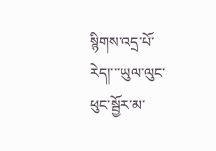སྙིགས་འདྲ་པོ་རེད།་་་ཡུལ་ལུང་ཕུང་སྦྱོར་མ་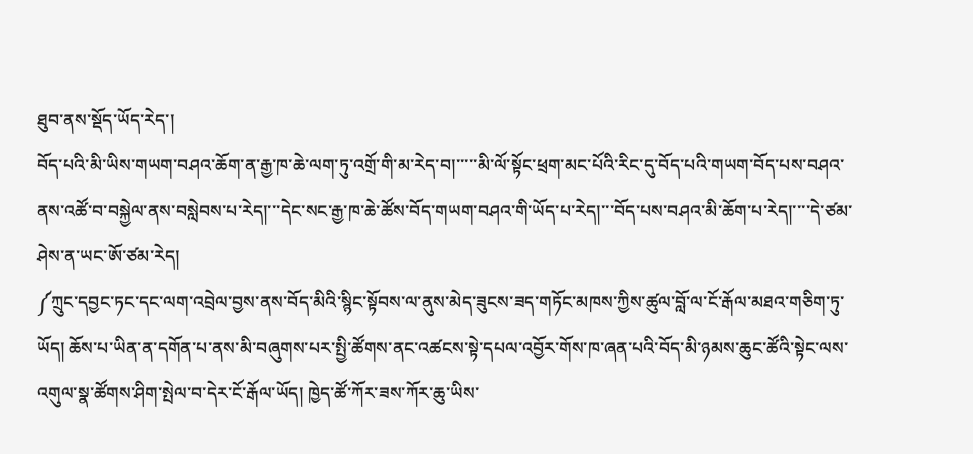ཐུབ་ནས་སྡོད་ཡོད་རེད་།
བོད་པའི་མི་ཡིས་གཡག་བཤའ་ཆོག་ན་རྒྱ་ཁ་ཆེ་ལག་ཏུ་འགྲོ་གི་མ་རེད་བ།་་་་་མི་ལོ་སྟོང་ཕྲག་མང་པོའི་རིང་དུ་བོད་པའི་གཡག་བོད་པས་བཤའ་ནས་འཚོ་བ་བསྐྱེལ་ནས་བསླེབས་པ་རེད།་་་དེང་སང་རྒྱ་ཁ་ཆེ་ཚོས་བོད་གཡག་བཤའ་གི་ཡོད་པ་རེད།་་་བོད་པས་བཤའ་མི་ཆོག་པ་རེད།་་་་དེ་ཙམ་ཤེས་ན་ཡང་ཨོ་ཙམ་རེད།
༼ཀྲུང་དབྱང་ཏང་དང་ལག་འབྲེལ་བྱས་ནས་བོད་མིའི་སྙིང་སྟོབས་ལ་ནུས་མེད་ཟུངས་ཟད་གཏོང་མཁས་ཀྱིས་ཚུལ་བློ་ལ་ངོ་རྒོལ་མཐའ་གཅིག་ཏུ་ཡོད། ཆོས་པ་ཡིན་ན་དགོན་པ་ནས་མི་བཞུགས་པར་སྤྱི་ཚོགས་ནང་འཚངས་སྟེ་དཔལ་འབྱོར་གོས་ཁ་ཞན་པའི་བོད་མི་ཉམས་ཆུང་ཚོའི་སྟེང་ལས་འགུལ་སྣ་ཚོགས་ཤིག་སྤེལ་བ་དེར་ངོ་རྒོལ་ཡོད། ཁྱེད་ཚོ་ཀོར་ཟས་ཀོར་ཆུ་ཡིས་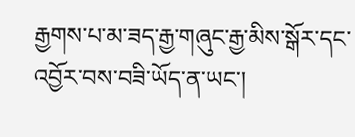རྒྱགས་པ་མ་ཟད་རྒྱ་གཞུང་རྒྱ་མིས་སྒོར་དང་འབྱོར་བས་བཟི་ཡོད་ན་ཡང་།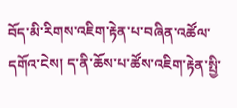བོད་མི་རིགས་འཇིག་རྟེན་པ་བཞིན་འཚོལ་དགོའ་ངེས། ད་ནི་ཆོས་པ་ཚོས་འཇིག་རྟེན་སྤྱི་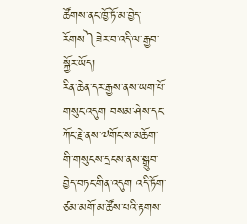ཚོགས་ནང་ཁྱོ་ཏོ་མ་བྱེད་རོགས༽ཟེར་བ་འདི་ལ་རྒྱབ་སྐྱོར་ཡོད།
རིན་ཆེན་དར་རྒྱས་ནས་ཡག་པོ་གསུང་འདུག བསམ་ཤེས་དང་ཀོང་རྗེ་ནས་༧གོང་ས་མཆོག་གི་གསུངས་དྲངས་ནས་སྒྲུབ་བྱེད་བཏང་གིན་འདུག འདི་ཏོག་ཙམ་མགོ་མ་ཚོས་པའི་རྟགས་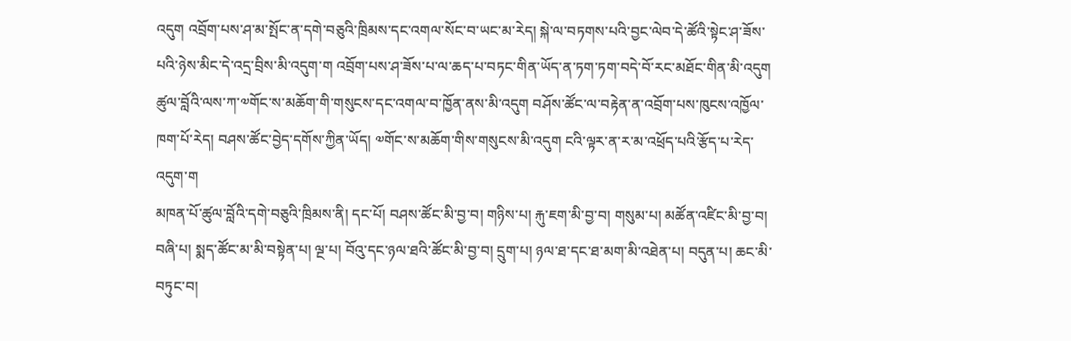འདུག འབྲོག་པས་ཤ་མ་སྤོང་ན་དགེ་བཅུའི་ཁྲིམས་དང་འགལ་སོང་བ་ཡང་མ་རེད། སྐེ་ལ་བཏགས་པའི་བྱང་ལེབ་དེ་ཚོའི་སྟེང་ཤ་ཟོས་པའི་ཉེས་མིང་དེ་འདྲ་བྲིས་མི་འདུག་ག འབྲོག་པས་ཤ་ཟོས་པ་ལ་ཆད་པ་བཏང་གིན་ཡོད་ན་ཏག་ཏག་བདེ་བོ་རང་མཐོང་གིན་མི་འདུག ཚུལ་བློའི་ལས་ཀ་༧གོང་ས་མཆོག་གི་གསུངས་དང་འགལ་བ་ཁྱོན་ནས་མི་འདུག བཤོས་ཚོང་ལ་བརྟེན་ན་འབྲོག་པས་ཁུངས་འཁྱོལ་ཁག་པོ་རེད། བཤས་ཚོང་བྱེད་དགོས་ཀྱིན་ཡོད། ༧གོང་ས་མཆོག་གིས་གསུངས་མི་འདུག ངའི་ལྟར་ན་ར་མ་འཕྲོད་པའི་རྩོད་པ་རེད་འདུག་ག
མཁན་པོ་ཚུལ་བློའི་དགེ་བཅུའི་ཁྲིམས་ནི། དང་པོ། བཤས་ཚོང་མི་བྱ་བ། གཉིས་པ། རྐུ་ཇག་མི་བྱ་བ། གསུམ་པ། མཚོན་འཛིང་མི་བྱ་བ། བཞི་པ། སྨད་ཚོང་མ་མི་བསྟེན་པ། ལྔ་པ། བོའུ་དང་ཉལ་ཐའི་ཚོང་མི་བྱ་བ། དྲུག་པ། ཉལ་ཐ་དང་ཐ་མག་མི་འཐེན་པ། བདུན་པ། ཆང་མི་བཏུང་བ།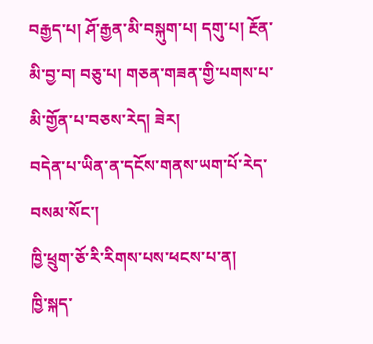བརྒྱད་པ། ཤོ་རྒྱན་མི་བསྐུག་པ། དགུ་པ། རྔོན་མི་བྱ་བ། བཅུ་པ། གཅན་གཟན་གྱི་པགས་པ་མི་གྱོན་པ་བཅས་རེད། ཟེར།
བདེན་པ་ཡིན་ན་དངོས་གནས་ཡག་པོ་རེད་བསམ་སོང་།
ཁྱི་ཕྲུག་ཅོ་རི་རིགས་པས་ཕངས་པ་ན།
ཁྱི་སྐད་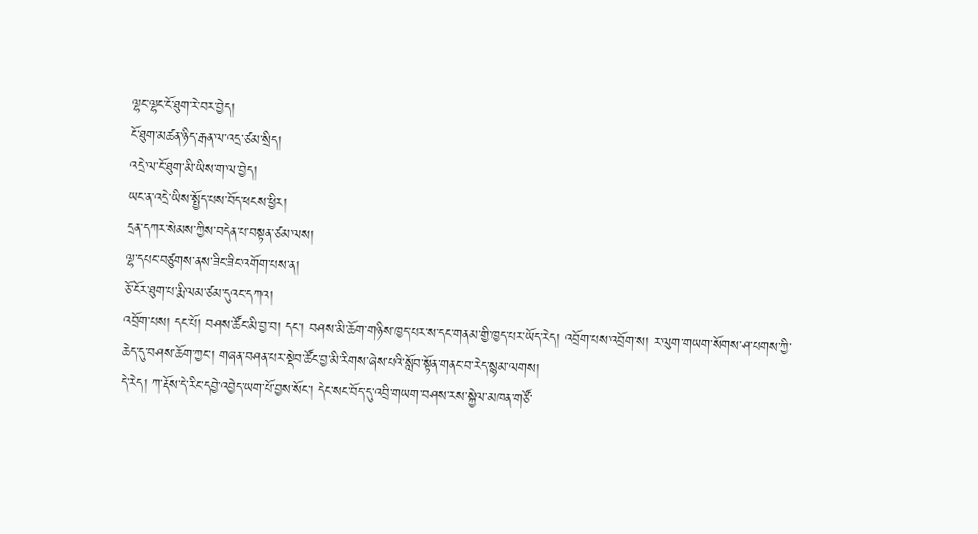ལྷང་ལྷང་ངོ་ཐུག་རེ་བར་བྱེད།
ངོ་ཐུག་མཚན་ཉིད་རྒན་ལ་འདྲ་ཙམ་སྲིད།
འདྲེ་ལ་ངོ་ཐུག་མི་ཡིས་ག་ལ་བྱེད།
ཡང་ན་འདྲེ་ཡིས་སྤྱོད་པས་བོད་ཕངས་ཕྱིར།
དྲན་དཀར་སེམས་ཀྱིས་བདེན་པ་བསྟན་ཙམ་ལས།
ལྷ་དཔང་བཙུགས་ནས་ཟིང་ཟིང་འགོག་པས་ན།
ཅོ་ངོར་ཐུག་པ་རྨི་ལམ་ཙམ་དུའང་དཀའ།
འབྲོག་པས། དང་པོ། བཤས་ཚོང་མི་བྱ་བ། དང་། བཤས་མི་ཆོག་གཉིས་ཁྱད་པར་ས་དང་གནམ་གྱི་ཁྱད་པར་ཡོད་རེད། འབྲོག་པས་འབྲོག་ས། ར་ལུག་གཡག་སོགས་ཤ་པགས་ཀྱི་ཆེད་དུ་བཤས་ཆོག་ཀྱང་། གཞན་བཤན་པར་སྡེབ་ཚོང་བྱ་མི་རིགས་ཞེས་པའི་སློབ་སྟོན་གནང་བ་རེད་སྙམ་ལགས།
དེ་རེད། ཀ་རྡོས་དེ་རིང་དབྱེ་འབྱེད་ཡག་པོ་བྱས་སོང་། དེང་སང་བོད་དུ་འབྲི་གཡག་བཤས་རས་སྐྱེལ་མཁན་གཙོ་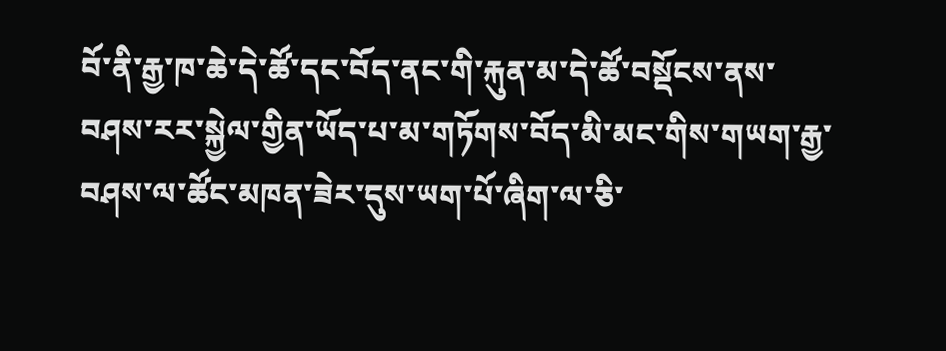བོ་ནི་རྒྱ་ཁ་ཆེ་དེ་ཚོ་དང་བོད་ནང་གི་རྐུན་མ་དེ་ཚོ་བསྡོངས་ནས་བཤས་རར་སྐྱེལ་གྱིན་ཡོད་པ་མ་གཏོགས་བོད་མི་མང་གིས་གཡག་རྒྱ་བཤས་ལ་ཚོང་མཁན་ཟེར་དུས་ཡག་པོ་ཞིག་ལ་ཅི་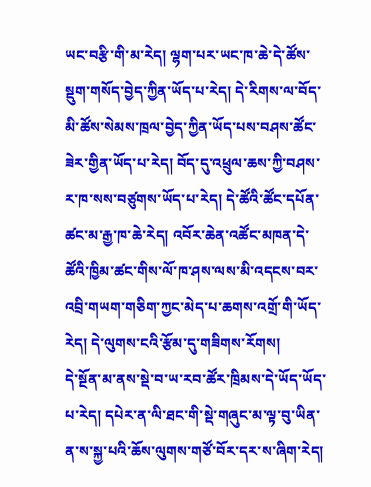ཡང་བརྩི་གི་མ་རེད། ལྷག་པར་ཡང་ཁ་ཆེ་དེ་ཚོས་སྡུག་གསོད་བྱེད་ཀྱིན་ཡོད་པ་རེད། དེ་རིགས་ལ་བོད་མི་ཚོས་སེམས་ཁྲལ་བྱེད་ཀྱིན་ཡོད་པས་བཤས་ཚོང་ཟེར་གྱིན་ཡོད་པ་རེད། བོད་དུ་འཕྲུལ་ཆས་ཀྱི་བཤས་ར་ཁ་སས་བཙུགས་ཡོད་པ་རེད། དེ་ཚོའི་ཚོང་དཔོན་ཚང་མ་རྒྱ་ཁ་ཆེ་རེད། འབོར་ཆེན་འཚོང་མཁན་དེ་ཚོའི་ཁྱིམ་ཚང་གིས་ལོ་ཁ་ཤས་ལས་མི་འདངས་བར་འབྲི་གཡག་གཅིག་ཀྱང་མེད་པ་ཆགས་འགྲོ་གི་ཡོད་རེད། དེ་ལུགས་ངའི་རྩོམ་དུ་གཟིགས་རོགས།
དེ་སྔོན་མ་ནས་སྡེ་བ་ཡ་རབ་ཚོར་ཁྲིམས་དེ་ཡོད་ཡོད་པ་རེད། དཔེར་ན་ལི་ཐང་གི་སྡེ་གཞུང་མ་ལྟ་བུ་ཡིན་ན་ས་སྐྱ་པའི་ཆོས་ལུགས་གཙོ་བོར་དར་ས་ཞིག་རེད།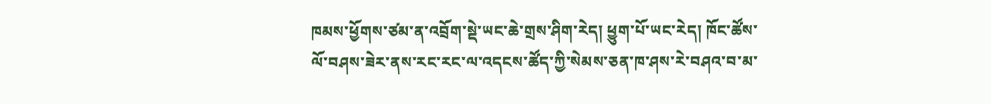ཁམས་ཕྱོགས་ཙམ་ན་འབྲོག་སྡེ་ཡང་ཆེ་གྲས་ཤིག་རེད། ཕྱུག་པོ་ཡང་རེད། ཁོང་ཚོས་ལོ་བཤས་ཟེར་ནས་རང་རང་ལ་འདངས་ཚོད་ཀྱི་སེམས་ཅན་ཁ་ཤས་རེ་བཤའ་བ་མ་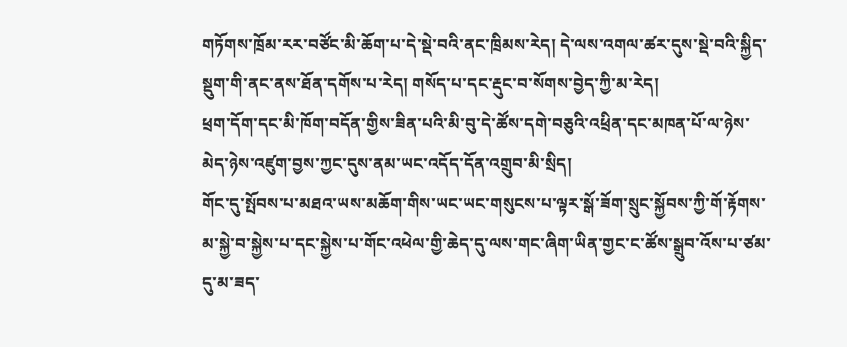གཏོགས་ཁྲོམ་རར་བཙོང་མི་ཆོག་པ་དེ་སྡེ་བའི་ནང་ཁྲིམས་རེད། དེ་ལས་འགལ་ཚར་དུས་སྡེ་བའི་སྐྱིད་སྡུག་གི་ནང་ནས་ཐོན་དགོས་པ་རེད། གསོད་པ་དང་རྡུང་བ་སོགས་བྱེད་ཀྱི་མ་རེད།
ཕྲག་དོག་དང་མི་ཁོག་བདོན་གྱིས་ཟིན་པའི་མི་བུ་དེ་ཚོས་དགེ་བཅུའི་འཕྲིན་དང་མཁན་པོ་ལ་ཉེས་མེད་ཉེས་འཛུག་བྱས་ཀྱང་དུས་ནམ་ཡང་འདོད་དོན་འགྲུབ་མི་སྲིད།
གོང་དུ་སྤོབས་པ་མཐའ་ཡས་མཆོག་གིས་ཡང་ཡང་གསུངས་པ་ལྟར་སྒོ་ཟོག་སྲུང་སྐྱོབས་ཀྱི་གོ་རྟོགས་མ་སྐྱེ་བ་སྐྱེས་པ་དང་སྐྱེས་པ་གོང་འཕེལ་གྱི་ཆེད་དུ་ལས་གང་ཞིག་ཡིན་གྱང་ང་ཚོས་སྒྲུབ་འོས་པ་ཙམ་དུ་མ་ཟད་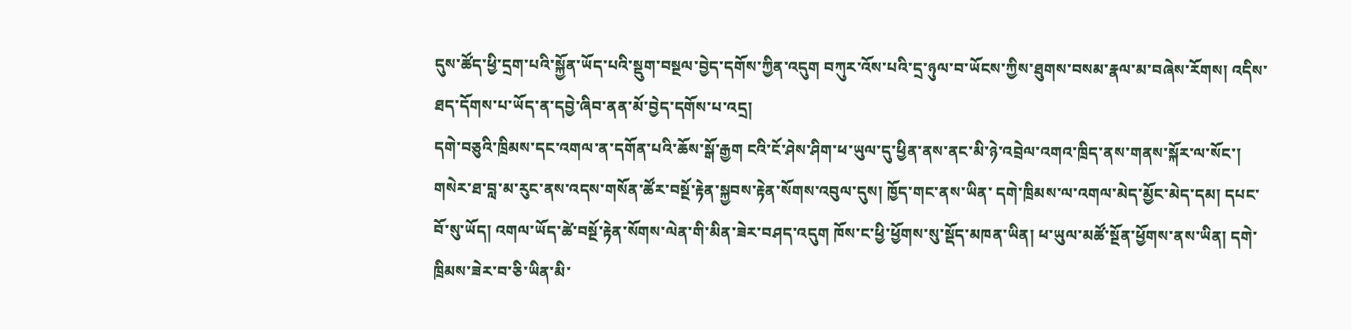དུས་ཚོད་ཕྱི་དྲག་པའི་སྐྱོན་ཡོད་པའི་སྡུག་བསྔལ་བྱེད་དགོས་ཀྱིན་འདུག བཀུར་འོས་པའི་དྲ་ཉུལ་བ་ཡོངས་ཀྱིས་ཐུགས་བསམ་རྣལ་མ་བཞེས་རོགས། འདིས་ཐད་དོགས་པ་ཡོད་ན་དབྱེ་ཞིབ་ནན་མོ་བྱེད་དགོས་པ་འདྲ།
དགེ་བཅུའི་ཁྲིམས་དང་འགལ་ན་དགོན་པའི་ཆོས་སྒོ་རྒྱག ངའི་ངོ་ཤེས་ཤིག་ཕ་ཡུལ་དུ་ཕྱིན་ནས་ནང་མི་ཉེ་འབྲེལ་འགའ་ཁྲིད་ནས་གནས་སྐོར་ལ་སོང་། གསེར་ཐ་བླ་མ་རུང་ནས་འདས་གསོན་ཚོར་བསྔོ་རྟེན་སྐྱབས་རྟེན་སོགས་འབུལ་དུས། ཁྱོད་གང་ནས་ཡིན་ དགེ་ཁྲིམས་ལ་འགལ་མེད་མྱོང་མེད་དམ། དཔང་བོ་སུ་ཡོད། འགལ་ཡོད་ཚེ་བསྔོ་རྟེན་སོགས་ལེན་གི་མིན་ཟེར་བཤད་འདུག ཁོས་ང་ཕྱི་ཕྱོགས་སུ་སྡོད་མཁན་ཡིན། ཕ་ཡུལ་མཚོ་སྔོན་ཕྱོགས་ནས་ཡིན། དགེ་ཁྲིམས་ཟེར་བ་ཅི་ཡིན་མི་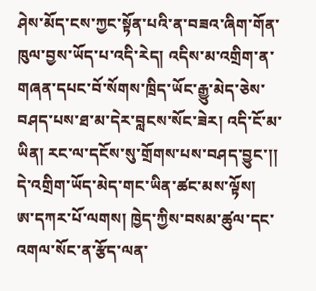ཤེས་མོད་ངས་ཀྱང་སྟོན་པའི་ན་བཟའ་ཞིག་གོན་ཁུལ་བྱས་ཡོད་པ་འདི་རེད། འདིས་མ་འགྲིག་ན་གཞན་དཔང་བོ་སོགས་ཁྲིད་ཡོང་རྒྱུ་མེད་ཅེས་བཤད་པས་ཐ་མ་དེར་བླངས་སོང་ཟེར། འདི་ངོ་མ་ཡིན། རང་ལ་དངོས་སུ་གྲོགས་པས་བཤད་བྱུང་།། དེ་འགྲིག་ཡོད་མེད་གང་ཡིན་ཚང་མས་ལྟོས།
ཨ་དཀར་པོ་ལགས། ཁྱེད་ཀྱིས་བསམ་ཚུལ་དང་འགལ་སོང་ན་རྩོད་ལན་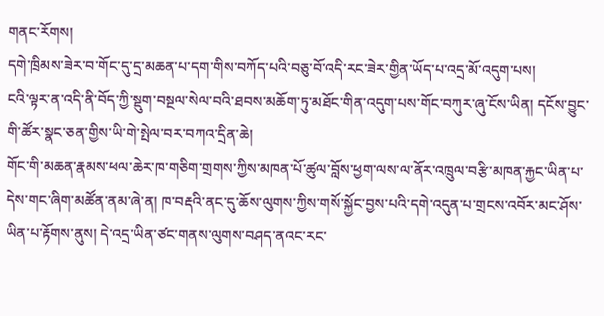གནང་རོགས།
དགེ་ཁྲིམས་ཟེར་བ་གོང་དུ་དྲ་མཆན་པ་དག་གིས་བཀོད་པའི་བཅུ་བོ་འདི་རང་ཟེར་གྱིན་ཡོད་པ་འདྲ་མོ་འདུག་པས།
ངའི་ལྟར་ན་འདི་ནི་བོད་ཀྱི་སྡུག་བསྔལ་སེལ་བའི་ཐབས་མཆོག་ཏུ་མཐོང་གིན་འདུག་པས་གོང་བཀུར་ཞུ་ངོས་ཡིན། དངོས་བྱུང་གི་ཚོར་སྣང་ཅན་གྱིས་ཡི་གེ་སྤེལ་བར་བཀའ་དྲིན་ཆེ།
གོང་གི་མཆན་རྣམས་ཕལ་ཆེར་ཁ་གཅིག་གྲགས་ཀྱིས་མཁན་པོ་ཚུལ་བློས་ཕྱག་ལས་ལ་ནོར་འཁྲུལ་བརྩི་མཁན་རྐྱང་ཡིན་པ་དེས་གང་ཞིག་མཚོན་ནམ་ཞེ་ན། ཁ་བརྡའི་ནང་དུ་ཆོས་ལུགས་ཀྱིས་གསོ་སྐྱོང་བྱས་པའི་དགེ་འདུན་པ་གྲངས་འབོར་མང་ཤོས་ཡིན་པ་རྟོགས་ནུས། དེ་འདྲ་ཡིན་ཙང་གནས་ལུགས་བཤད་ནའང་རང་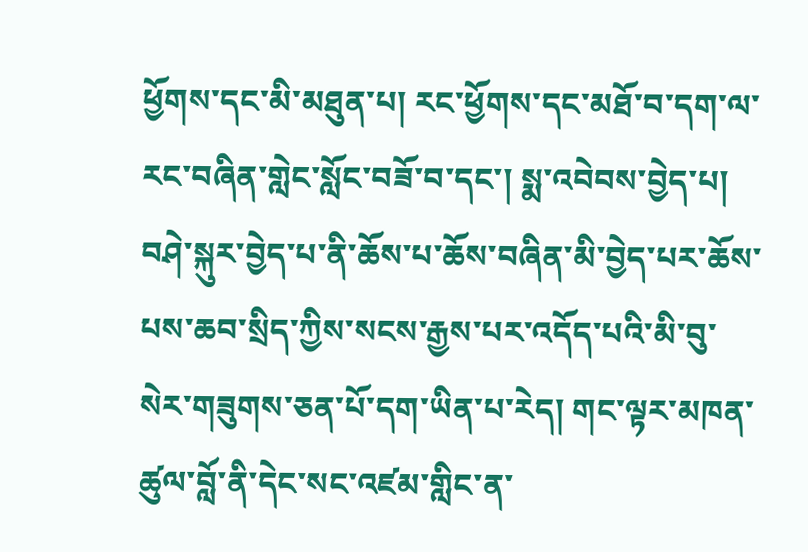ཕྱོགས་དང་མི་མཐུན་པ། རང་ཕྱོགས་དང་མཐོ་བ་དག་ལ་རང་བཞིན་གླེང་སློང་བཟོ་བ་དང་། སྨ་འབེབས་བྱེད་པ། བཤེ་སྐུར་བྱེད་པ་ནི་ཆོས་པ་ཆོས་བཞིན་མི་བྱེད་པར་ཆོས་པས་ཆབ་སྲིད་ཀྱིས་སངས་རྒྱས་པར་འདོད་པའི་མི་བུ་སེར་གཟུགས་ཅན་པོ་དག་ཡིན་པ་རེད། གང་ལྟར་མཁན་ཚུལ་བློ་ནི་དེང་སང་འཛམ་གླིང་ན་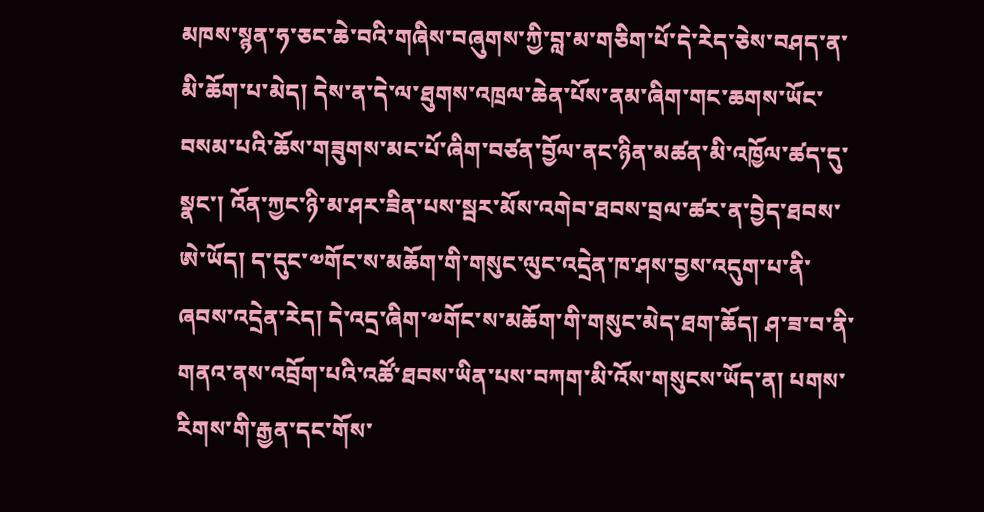མཁས་སྙན་ཧ་ཅང་ཆེ་བའི་གཞིས་བཞུགས་ཀྱི་བླ་མ་གཅིག་པོ་དེ་རེད་ཅེས་བཤད་ན་མི་ཆོག་པ་མེད། དེས་ན་དེ་ལ་ཐུགས་འཁྲལ་ཆེན་པོས་ནམ་ཞིག་གང་ཆགས་ཡོང་བསམ་པའི་ཆོས་གཟུགས་མང་པོ་ཞིག་བཙན་བྱོལ་ནང་ཉིན་མཚན་མི་འཁྱོལ་ཚད་དུ་སྣང་། འོན་ཀྱང་ཉི་མ་ཤར་ཟིན་པས་སྦར་མོས་འགེབ་ཐབས་བྲལ་ཚར་ན་བྱེད་ཐབས་ཨེ་ཡོད། ད་དུང་༧གོང་ས་མཆོག་གི་གསུང་ལུང་འདྲེན་ཁ་ཤས་བྱས་འདུག་པ་ནི་ཞབས་འདྲེན་རེད། དེ་འདྲ་ཞིག་༧གོང་ས་མཆོག་གི་གསུང་མེད་ཐག་ཆོད། ཤ་ཟ་བ་ནི་གནའ་ནས་འབྲོག་པའི་འཚོ་ཐབས་ཡིན་པས་བཀག་མི་འོས་གསུངས་ཡོད་ན། པགས་རིགས་གི་རྒྱན་དང་གོས་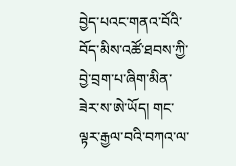བྱེད་པའང་གནའ་བོའི་བོད་མིས་འཚོ་ཐབས་ཀྱི་བྱེ་བྲག་པ་ཞིག་མིན་ཟེར་ས་ཨེ་ཡོད། གང་ལྟར་རྒྱལ་བའི་བཀའ་ལ་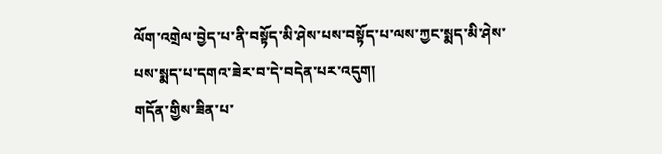ལོག་འགྲེལ་བྱེད་པ་ནི་བསྟོད་མི་ཤེས་པས་བསྟོད་པ་ལས་ཀྱང་སྨད་མི་ཤེས་པས་སྨད་པ་དགའ་ཟེར་བ་དེ་བདེན་པར་འདུག།
གདོན་གྱིས་ཟིན་པ་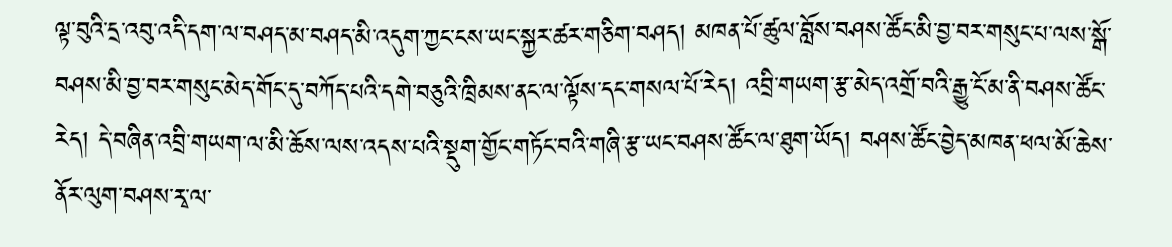ལྟ་བུའི་དྲ་འབུ་འདི་དག་ལ་བཤད་མ་བཤད་མི་འདུག་ཀྱང་ངས་ཡང་སྐྱར་ཚར་གཅིག་བཤད། མཁན་པོ་ཚུལ་བློས་བཤས་ཚོང་མི་བྱ་བར་གསུང་པ་ལས་སྒོ་བཤས་མི་བྱ་བར་གསུང་མེད་གོང་དུ་བཀོད་པའི་དགེ་བཅུའི་ཁྲིམས་ནང་ལ་ལྟོས་དང་གསལ་པོ་རེད། འབྲི་གཡག་རྩ་མེད་འགྲོ་བའི་རྒྱུ་ངོ་མ་ནི་བཤས་ཚོང་རེད། དེ་བཞིན་འབྲི་གཡག་ལ་མི་ཆོས་ལས་འདས་པའི་སྡུག་གྱོང་གཏོང་བའི་གཞི་རྩ་ཡང་བཤས་ཚོང་ལ་ཐུག་ཡོད། བཤས་ཚོང་བྱེད་མཁན་ཕལ་མོ་ཆེས་ནོར་ལུག་བཤས་རྭ་ལ་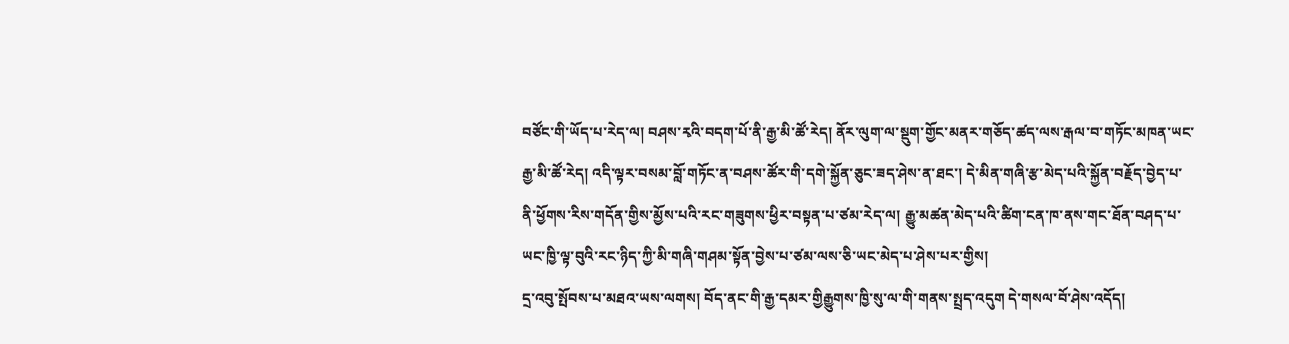བཙོང་གི་ཡོད་པ་རེད་ལ། བཤས་རྭའི་བདག་པོ་ནི་རྒྱ་མི་ཚོ་རེད། ནོར་ལུག་ལ་སྡུག་གྱོང་མནར་གཅོད་ཚད་ལས་རྒལ་བ་གཏོང་མཁན་ཡང་རྒྱ་མི་ཚོ་རེད། འདི་ལྟར་བསམ་བློ་གཏོང་ན་བཤས་ཚོར་གི་དགེ་སྐྱོན་ཅུང་ཟད་ཤེས་ན་ཐང་། དེ་མིན་གཞི་རྩ་མེད་པའི་སྐྱོན་བརྗོད་བྱེད་པ་ནི་ཕྱོགས་རིས་གདོན་གྱིས་མྱོས་པའི་རང་གཟུགས་ཕྱིར་བསྟན་པ་ཙམ་རེད་ལ། རྒྱུ་མཚན་མེད་པའི་ཚིག་ངན་ཁ་ནས་གང་ཐོན་བཤད་པ་ཡང་ཁྱི་ལྟ་བུའི་རང་ཉིད་ཀྱི་མི་གཞི་གཤམ་སྟོན་བྱེས་པ་ཙམ་ལས་ཅི་ཡང་མེད་པ་ཤེས་པར་གྱིས།
དྲ་འབུ་སྤོབས་པ་མཐའ་ཡས་ལགས། བོད་ནང་གི་རྒྱ་དམར་གྱིརྒྱུགས་ཁྱི་སུ་ལ་གི་གནས་སྤྲད་འདུག དེ་གསལ་བོ་ཤེས་འདོད།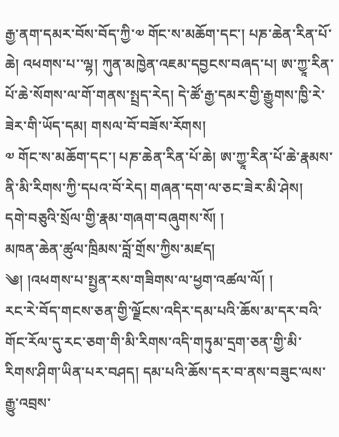རྒྱ་ནག་དམར་བོས་བོད་ཀྱི་༧ གོང་ས་མཆོག་དང་། པཎ་ཆེན་རིན་པོ་ཆེ། འཕགས་པ་་ལྷ། ཀུན་མཁྱེན་འཇམ་དབྱངས་བཞད་པ། ཨ་ཀྱཱ་རིན་པོ་ཆེ་སོགས་ལ་གོ་གནས་སྤྲད་རེད། དེ་ཚོ་རྒྱ་དམར་གྱི་རྒྱུགས་ཁྱི་རེ་ཟེར་གི་ཡོད་དམ། གསལ་བོ་བཟོས་རོགས།
༧ གོང་ས་མཆོག་དང་། པཎ་ཆེན་རིན་པོ་ཆེ། ཨ་ཀྱཱ་རིན་པོ་ཆེ་རྣམས་ནི་མི་རིགས་ཀྱི་དཔའ་བོ་རེད། གཞན་དག་ལ་ཅང་ཟེར་མི་ཤེས།
དགེ་བཅུའི་སྲོལ་གྱི་རྣམ་གཞག་བཞུགས་སོ། །
མཁན་ཆེན་ཚུལ་ཁྲིམས་བློ་གྲོས་ཀྱིས་མཛད།
༄། །འཕགས་པ་སྤྱན་རས་གཟིགས་ལ་ཕྱག་འཚལ་ལོ། །
རང་རེ་བོད་གངས་ཅན་གྱི་ལྗོངས་འདིར་དམ་པའི་ཆོས་མ་དར་བའི་གོང་རོལ་དུ་རང་ཅག་གི་མི་རིགས་འདི་གཏུམ་དྲག་ཅན་གྱི་མི་རིགས་ཤིག་ཡིན་པར་བཤད། དམ་པའི་ཆོས་དར་བ་ནས་བཟུང་ལས་རྒྱུ་འབྲས་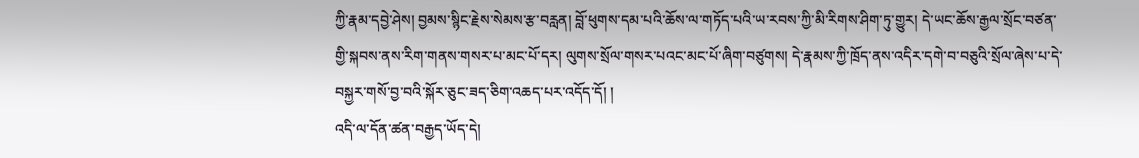ཀྱི་རྣམ་དབྱེ་ཤེས། བྱམས་སྙིང་རྗེས་སེམས་རྩ་བརླན། བློ་ཕུགས་དམ་པའི་ཆོས་ལ་གཏོད་པའི་ཡ་རབས་ཀྱི་མི་རིགས་ཤིག་ཏུ་གྱུར། དེ་ཡང་ཆོས་རྒྱལ་སྲོང་བཙན་གྱི་སྐབས་ནས་རིག་གནས་གསར་པ་མང་པོ་དར། ལུགས་སྲོལ་གསར་པའང་མང་པོ་ཞིག་བཙུགས། དེ་རྣམས་ཀྱི་ཁྲོད་ནས་འདིར་དགེ་བ་བཅུའི་སྲོལ་ཞེས་པ་དེ་བསྐྱར་གསོ་བྱ་བའི་སྐོར་ཅུང་ཟད་ཅིག་འཆད་པར་འདོད་དོ། །
འདི་ལ་དོན་ཚན་བརྒྱད་ཡོད་དེ།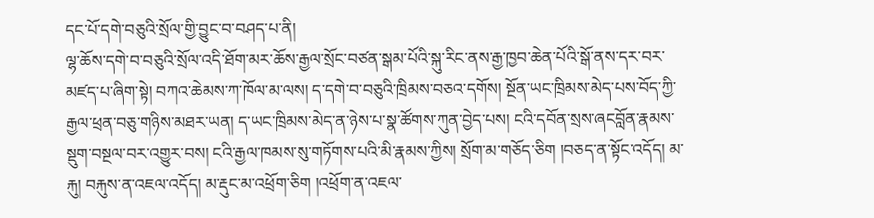དང་པོ་དགེ་བཅུའི་སྲོལ་གྱི་བྱུང་བ་བཤད་པ་ནི།
ལྷ་ཆོས་དགེ་བ་བཅུའི་སྲོལ་འདི་ཐོག་མར་ཆོས་རྒྱལ་སྲོང་བཙན་སྒམ་པོའི་སྐུ་རིང་ནས་རྒྱ་ཁྱབ་ཆེན་པོའི་སྒོ་ནས་དར་བར་མཛད་པ་ཞིག་སྟེ། བཀའ་ཆེམས་ཀ་ཁོལ་མ་ལས། ད་དགེ་བ་བཅུའི་ཁྲིམས་བཅའ་དགོས། སྔོན་ཡང་ཁྲིམས་མེད་པས་བོད་ཀྱི་རྒྱལ་ཕྲན་བཅུ་གཉིས་མཐར་ཡན། ད་ཡང་ཁྲིམས་མེད་ན་ཉེས་པ་སྣ་ཚོགས་ཀུན་བྱེད་པས། ངའི་དབོན་སྲས་ཞངབློན་རྣམས་སྡུག་བསྔལ་བར་འགྱུར་བས། ངའི་རྒྱལ་ཁམས་སུ་གཏོགས་པའི་མི་རྣམས་ཀྱིས། སྲོག་མ་གཅོད་ཅིག །བཅད་ན་སྟོང་འདོད། མ་རྐུ། བརྐུས་ན་འཇལ་འདོད། མ་རྡུང་མ་འཕྲོག་ཅིག །འཕྲོག་ན་འཇལ་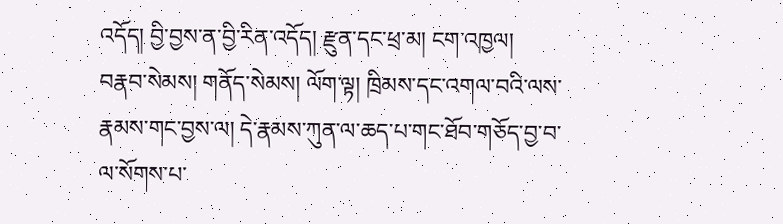འདོད། བྱི་བྱས་ན་བྱི་རིན་འདོད། རྫུན་དང་ཕྲ་མ། ངག་འཁྱལ། བརྣབ་སེམས། གནོད་སེམས། ལོག་ལྟ། ཁྲིམས་དང་འགལ་བའི་ལས་རྣམས་གང་བྱས་ལ། དེ་རྣམས་ཀུན་ལ་ཆད་པ་གང་ཐོབ་གཅོད་བྱ་བ་ལ་སོགས་པ་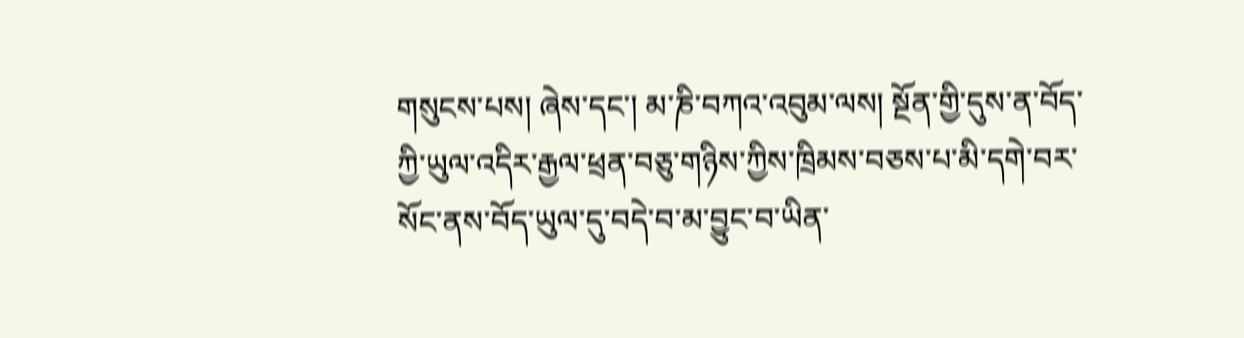གསུངས་པས། ཞེས་དང་། མ་ཎི་བཀའ་འབུམ་ལས། སྔོན་གྱི་དུས་ན་བོད་ཀྱི་ཡུལ་འདིར་རྒྱལ་ཕྲན་བཅུ་གཉིས་ཀྱིས་ཁྲིམས་བཅས་པ་མི་དགེ་བར་སོང་ནས་བོད་ཡུལ་དུ་བདེ་བ་མ་བྱུང་བ་ཡིན་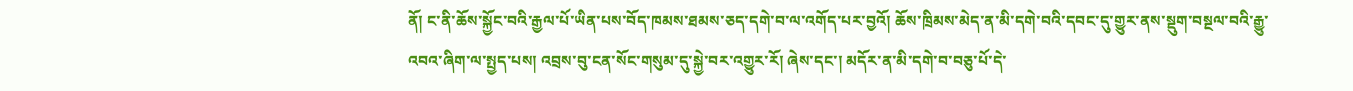ནོ། ང་ནི་ཆོས་སྐྱོང་བའི་རྒྱལ་པོ་ཡིན་པས་བོད་ཁམས་ཐམས་ཅད་དགེ་བ་ལ་འགོད་པར་བྱའོ། ཆོས་ཁྲིམས་མེད་ན་མི་དགེ་བའི་དབང་དུ་གྱུར་ནས་སྡུག་བསྔལ་བའི་རྒྱུ་འབའ་ཞིག་ལ་སྤྱད་པས། འབྲས་བུ་ངན་སོང་གསུམ་དུ་སྐྱེ་བར་འགྱུར་རོ། ཞེས་དང་། མདོར་ན་མི་དགེ་བ་བཅུ་པོ་དེ་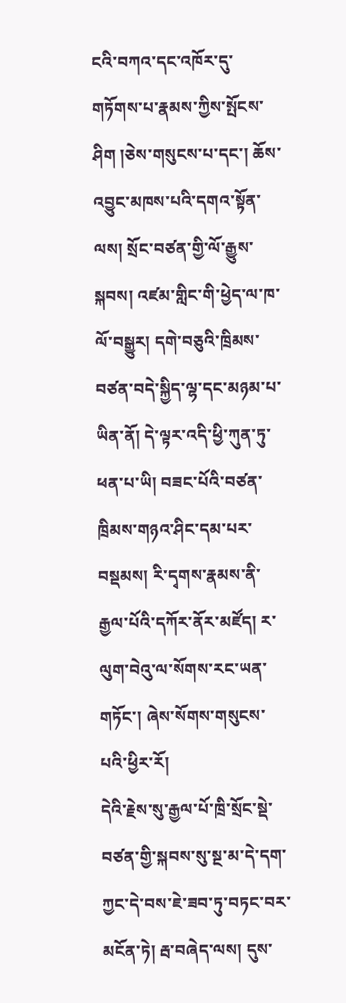ངའི་བཀའ་དང་འཁོར་དུ་གཏོགས་པ་རྣམས་ཀྱིས་སྤོངས་ཤིག །ཅེས་གསུངས་པ་དང་། ཆོས་འབྱུང་མཁས་པའི་དགའ་སྟོན་ལས། སྲོང་བཙན་གྱི་ལོ་རྒྱུས་སྐབས། འཛམ་གླིང་གི་ཕྱེད་ལ་ཁ་ལོ་བསྒྱུར། དགེ་བཅུའི་ཁྲིམས་བཙན་བདེ་སྐྱིད་ལྷ་དང་མཉམ་པ་ཡིན་ནོ། དེ་ལྟར་འདི་ཕྱི་ཀུན་ཏུ་ཕན་པ་ཡི། བཟང་པོའི་བཙན་ཁྲིམས་གཉའ་ཤིང་དམ་པར་བསྡམས། རི་དྭགས་རྣམས་ནི་རྒྱལ་པོའི་དཀོར་ནོར་མཛོད། ར་ལུག་བེའུ་ལ་སོགས་རང་ཡན་གཏོང་། ཞེས་སོགས་གསུངས་པའི་ཕྱིར་རོ།
དེའི་རྗེས་སུ་རྒྱལ་པོ་ཁྲི་སྲོང་སྡེ་བཙན་གྱི་སྐབས་སུ་སྔ་མ་དེ་དག་ཀྱང་དེ་བས་ཇེ་ཟབ་ཏུ་བཏང་བར་མངོན་ཏེ། རྦ་བཞེད་ལས། དུས་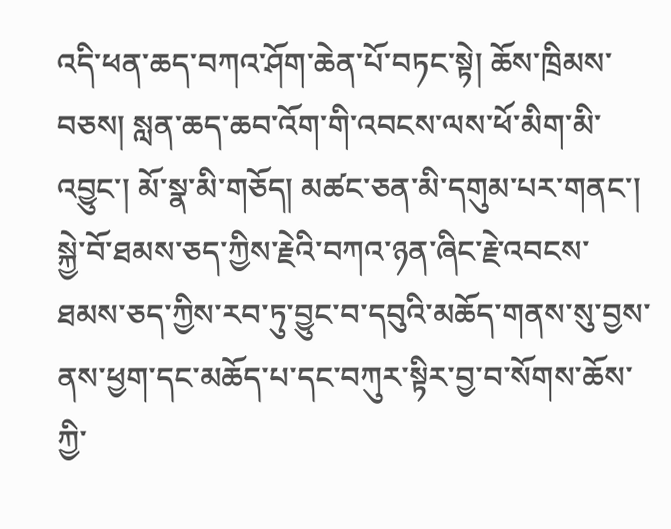འདི་ཕན་ཆད་བཀའ་ཤོག་ཆེན་པོ་བཏང་སྟེ། ཆོས་ཁྲིམས་བཅས། སླན་ཆད་ཆབ་འོག་གི་འབངས་ལས་ཕོ་མིག་མི་འབྱུང་། མོ་སྣ་མི་གཅོད། མཚང་ཅན་མི་དགུམ་པར་གནང་། སྐྱེ་བོ་ཐམས་ཅད་ཀྱིས་རྗེའི་བཀའ་ཉན་ཞིང་རྗེ་འབངས་ཐམས་ཅད་ཀྱིས་རབ་ཏུ་བྱུང་བ་དབུའི་མཆོད་གནས་སུ་བྱས་ནས་ཕྱག་དང་མཆོད་པ་དང་བཀུར་སྟིར་བྱ་བ་སོགས་ཆོས་ཀྱི་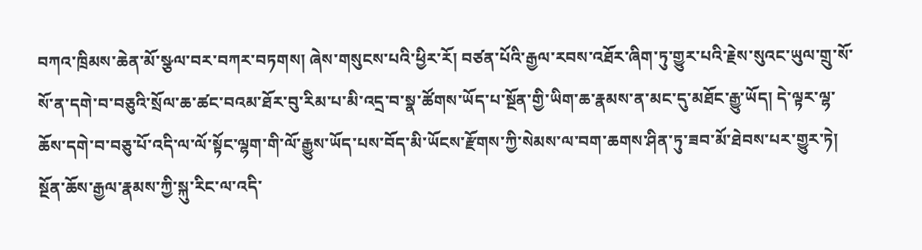བཀའ་ཁྲིམས་ཆེན་མོ་སྩལ་བར་བཀར་བཏགས། ཞེས་གསུངས་པའི་ཕྱིར་རོ། བཙན་པོའི་རྒྱལ་རབས་འཐོར་ཞིག་ཏུ་གྱུར་པའི་རྗེས་སུའང་ཡུལ་གྲུ་སོ་སོ་ན་དགེ་བ་བཅུའི་སྲོལ་ཆ་ཚང་བའམ་ཐོར་བུ་རིམ་པ་མི་འདྲ་བ་སྣ་ཚོགས་ཡོད་པ་སྔོན་གྱི་ཡིག་ཆ་རྣམས་ན་མང་དུ་མཐོང་རྒྱུ་ཡོད། དེ་ལྟར་ལྷ་ཆོས་དགེ་བ་བཅུ་པོ་འདི་ལ་ལོ་སྟོང་ལྷག་གི་ལོ་རྒྱུས་ཡོད་པས་བོད་མི་ཡོངས་རྫོགས་ཀྱི་སེམས་ལ་བག་ཆགས་ཤིན་ཏུ་ཟབ་མོ་ཐེབས་པར་གྱུར་ཏེ། སྔོན་ཆོས་རྒྱལ་རྣམས་ཀྱི་སྐུ་རིང་ལ་འདི་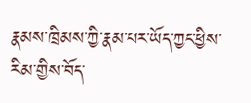རྣམས་ཁྲིམས་ཀྱི་རྣམ་པར་ཡོད་ཀྱང་ཕྱིས་རིམ་གྱིས་བོད་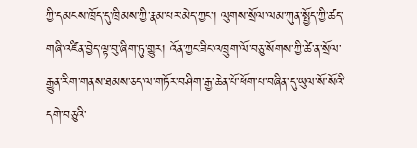ཀྱི་དམངས་ཁྲོད་དུ་ཁྲིམས་ཀྱི་རྣམ་པར་མེད་ཀྱང་། ལུགས་སྲོལ་ལམ་ཀུན་སྤྱོད་ཀྱི་ཚད་གཞི་འཛིན་བྱེད་ལྟ་བུ་ཞིག་ཏུ་གྱུར། འོན་ཀྱང་ཟིང་འཁྲུག་ལོ་བཅུ་སོགས་ཀྱི་ཚེ་ན་སྲོལ་རྒྱུན་རིག་གནས་ཐམས་ཅད་ལ་གཏོར་བཤིག་རྒྱ་ཆེན་པོ་ཕོག་པ་བཞིན་དུ་ཡུལ་སོ་སོའི་དགེ་བཅུའི་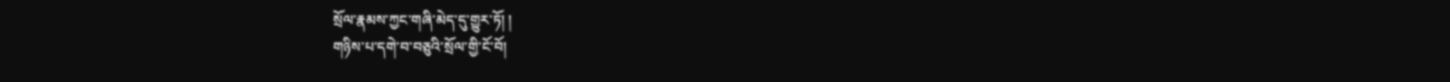སྲོལ་རྣམས་ཀྱང་གཞི་མེད་དུ་གྱུར་ཏོ། །
གཉིས་པ་དགེ་བ་བཅུའི་སྲོལ་གྱི་ངོ་བོ།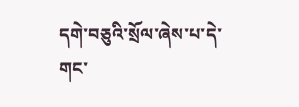དགེ་བཅུའི་སྲོལ་ཞེས་པ་དེ་གང་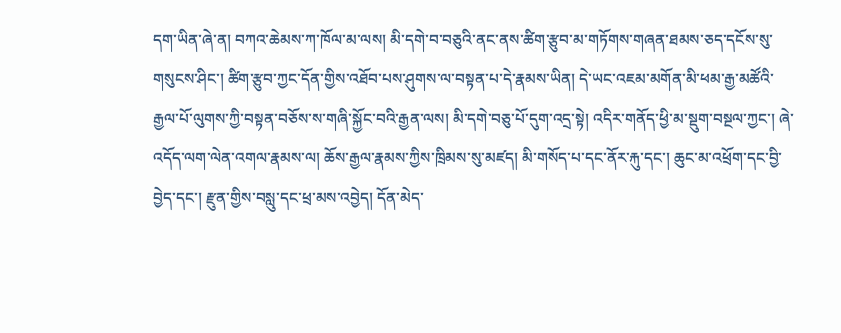དག་ཡིན་ཞེ་ན། བཀའ་ཆེམས་ཀ་ཁོལ་མ་ལས། མི་དགེ་བ་བཅུའི་ནང་ནས་ཚིག་རྩུབ་མ་གཏོགས་གཞན་ཐམས་ཅད་དངོས་སུ་གསུངས་ཤིང་། ཚིག་རྩུབ་ཀྱང་དོན་གྱིས་འཐོབ་པས་ཤུགས་ལ་བསྟན་པ་དེ་རྣམས་ཡིན། དེ་ཡང་འཇམ་མགོན་མི་ཕམ་རྒྱ་མཚོའི་རྒྱལ་པོ་ལུགས་ཀྱི་བསྟན་བཅོས་ས་གཞི་སྐྱོང་བའི་རྒྱན་ལས། མི་དགེ་བཅུ་པོ་དུག་འདྲ་སྟེ། འདིར་གནོད་ཕྱི་མ་སྡུག་བསྔལ་ཀྱང་། ཞེ་འདོད་ལག་ལེན་འགལ་རྣམས་ལ། ཆོས་རྒྱལ་རྣམས་ཀྱིས་ཁྲིམས་སུ་མཛད། མི་གསོད་པ་དང་ནོར་རྐུ་དང་། ཆུང་མ་འཕྲོག་དང་བྱི་བྱེད་དང་། རྫུན་གྱིས་བསླུ་དང་ཕྲ་མས་འབྱེད། དོན་མེད་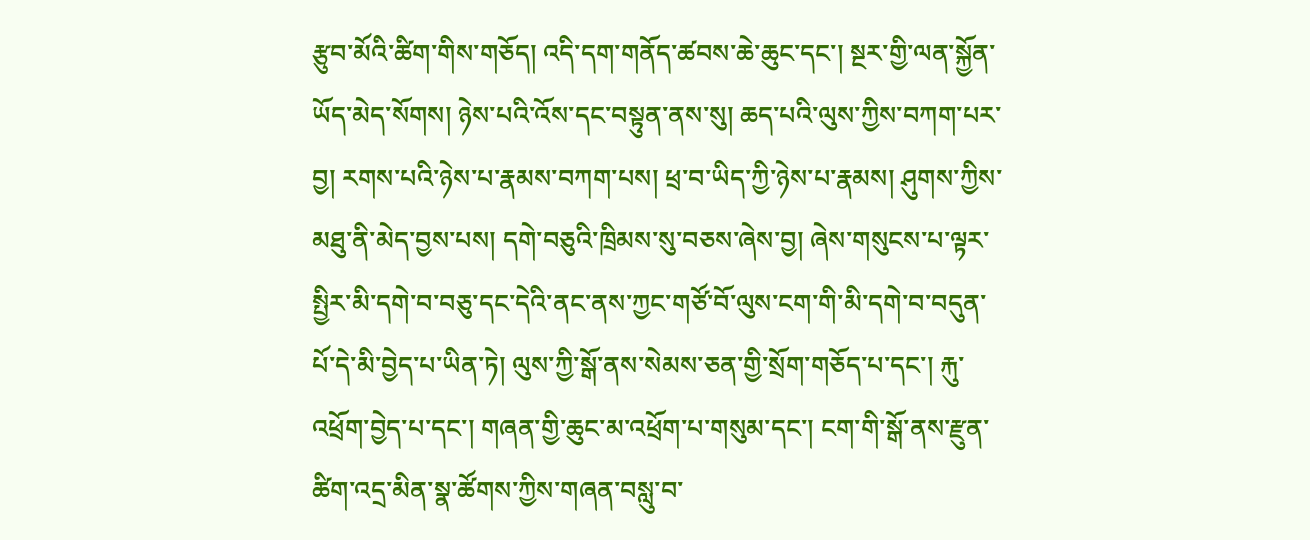རྩུབ་མོའི་ཚིག་གིས་གཅོད། འདི་དག་གནོད་ཚབས་ཆེ་ཆུང་དང་། སྔར་གྱི་ལན་སྐྱོན་ཡོད་མེད་སོགས། ཉེས་པའི་འོས་དང་བསྟུན་ནས་སུ། ཆད་པའི་ལུས་ཀྱིས་བཀག་པར་བྱ། རགས་པའི་ཉེས་པ་རྣམས་བཀག་པས། ཕྲ་བ་ཡིད་ཀྱི་ཉེས་པ་རྣམས། ཤུགས་ཀྱིས་མཐུ་ནི་མེད་བྱས་པས། དགེ་བཅུའི་ཁྲིམས་སུ་བཅས་ཞེས་བྱ། ཞེས་གསུངས་པ་ལྟར་སྤྱིར་མི་དགེ་བ་བཅུ་དང་དེའི་ནང་ནས་ཀྱང་གཙོ་བོ་ལུས་ངག་གི་མི་དགེ་བ་བདུན་པོ་དེ་མི་བྱེད་པ་ཡིན་ཏེ། ལུས་ཀྱི་སྒོ་ནས་སེམས་ཅན་གྱི་སྲོག་གཅོད་པ་དང་། རྐུ་འཕྲོག་བྱེད་པ་དང་། གཞན་གྱི་ཆུང་མ་འཕྲོག་པ་གསུམ་དང་། ངག་གི་སྒོ་ནས་རྫུན་ཚིག་འདྲ་མིན་སྣ་ཚོགས་ཀྱིས་གཞན་བསླུ་བ་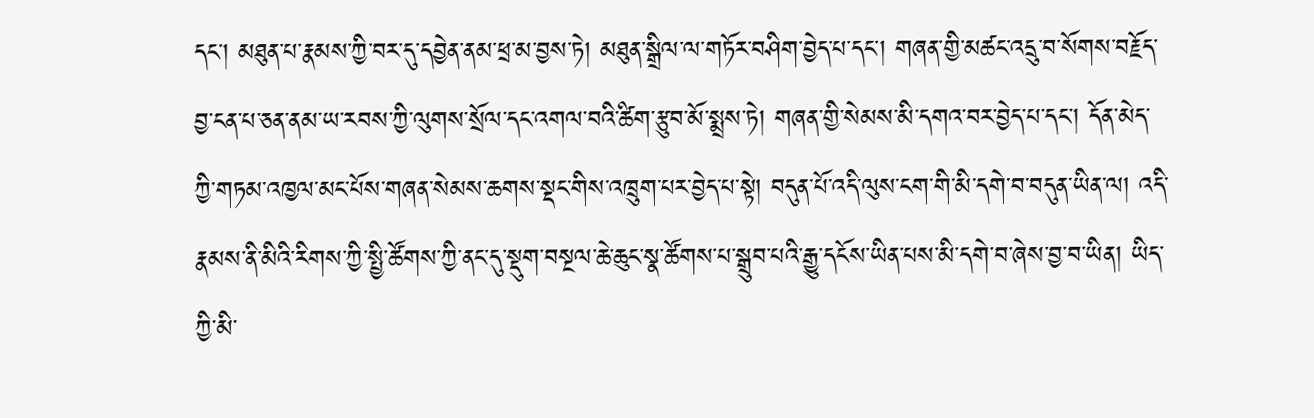དང་། མཐུན་པ་རྣམས་ཀྱི་བར་དུ་དབྱེན་ནམ་ཕྲ་མ་བྱས་ཏེ། མཐུན་སྒྲིལ་ལ་གཏོར་བཤིག་བྱེད་པ་དང་། གཞན་གྱི་མཚང་འདྲུ་བ་སོགས་བརྗོད་བྱ་ངན་པ་ཅན་ནམ་ཡ་རབས་ཀྱི་ལུགས་སྲོལ་དང་འགལ་བའི་ཚིག་རྩུབ་མོ་སྨྲས་ཏེ། གཞན་གྱི་སེམས་མི་དགའ་བར་བྱེད་པ་དང་། དོན་མེད་ཀྱི་གཏམ་འཁྱལ་མང་པོས་གཞན་སེམས་ཆགས་སྡང་གིས་འཁྲུག་པར་བྱེད་པ་སྟེ། བདུན་པོ་འདི་ལུས་ངག་གི་མི་དགེ་བ་བདུན་ཡིན་ལ། འདི་རྣམས་ནི་མིའི་རིགས་ཀྱི་སྤྱི་ཚོགས་ཀྱི་ནང་དུ་སྡུག་བསྔལ་ཆེ་ཆུང་སྣ་ཚོགས་པ་སྒྲུབ་པའི་རྒྱུ་དངོས་ཡིན་པས་མི་དགེ་བ་ཞེས་བྱ་བ་ཡིན། ཡིད་ཀྱི་མི་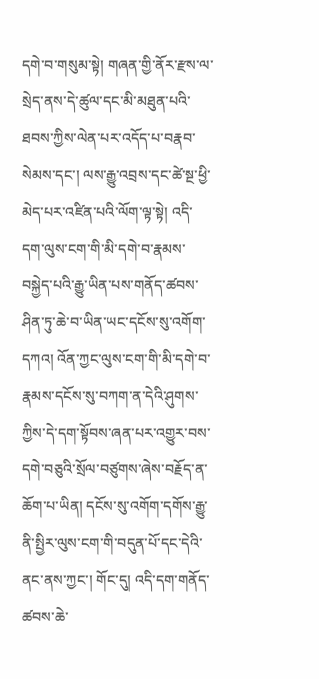དགེ་བ་གསུམ་སྟེ། གཞན་གྱི་ནོར་རྫས་ལ་སྲེད་ནས་དེ་ཚུལ་དང་མི་མཐུན་པའི་ཐབས་ཀྱིས་ལེན་པར་འདོད་པ་བརྣབ་སེམས་དང་། ལས་རྒྱུ་འབྲས་དང་ཚེ་སྔ་ཕྱི་མེད་པར་འཛིན་པའི་ལོག་ལྟ་སྟེ། འདི་དག་ལུས་ངག་གི་མི་དགེ་བ་རྣམས་བསྐྱེད་པའི་རྒྱུ་ཡིན་པས་གནོད་ཚབས་ཤིན་ཏུ་ཆེ་བ་ཡིན་ཡང་དངོས་སུ་འགོག་དཀའ། འོན་ཀྱང་ལུས་ངག་གི་མི་དགེ་བ་རྣམས་དངོས་སུ་བཀག་ན་དེའི་ཤུགས་ཀྱིས་དེ་དག་སྟོབས་ཞན་པར་འགྱུར་བས་དགེ་བཅུའི་སྲོལ་བཙུགས་ཞེས་བརྗོད་ན་ཆོག་པ་ཡིན། དངོས་སུ་འགོག་དགོས་རྒྱུ་ནི་སྤྱིར་ལུས་ངག་གི་བདུན་པོ་དང་དེའི་ནང་ནས་ཀྱང་། གོང་དུ། འདི་དག་གནོད་ཚབས་ཆེ་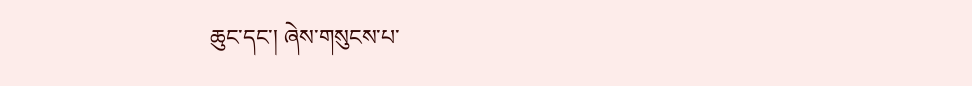ཆུང་དང་། ཞེས་གསུངས་པ་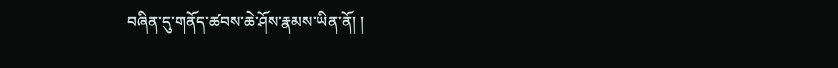བཞིན་དུ་གནོད་ཚབས་ཆེ་ཤོས་རྣམས་ཡིན་ནོ། །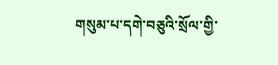གསུམ་པ་དགེ་བཅུའི་སྲོལ་གྱི་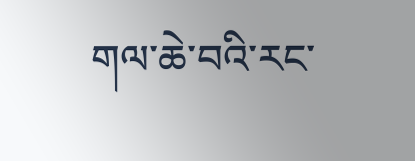གལ་ཆེ་བའི་རང་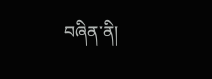བཞིན་ནི།